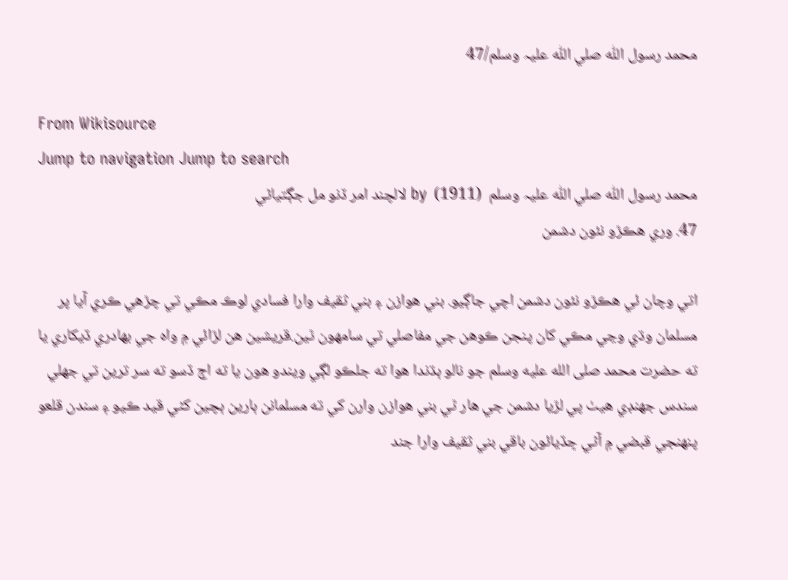محمد رسول اللّٰہ صلي اللّٰہ عليہ وسلم/47

From Wikisource
Jump to navigation Jump to search
محمد رسول اللّٰہ صلي اللّٰہ عليہ وسلم  (1911)  by لالچند امر ڏنو مل جڳتياڻي
47. وري هڪڙو نئون دشمن

اتي وچان ئي هڪڙو نئون دشمن اچي جاڳيو. بني هوازن ۽ بني ثقيف وارا فسادي لوڪ مڪي تي چڙهي ڪري آيا پر مسلمان وڌي وڃي مڪي کان پنجن ڪوهن جي مفاصلي تي سامهون ٿين.قريشين هن لڙائي ۾ واه جي بهادري ڏيکاري يا ته حضرت محمد صلى الله عليه وسلم جو نالو ٻڌندا هوا ته جلڪو لڳي ويندو هون يا ته اڄ ڏسو ته سر ترين تي جهلي سندس جهنڊي هيٺ پي لڙيا دشمن جي هار ٿي بني هوازن وارن کي ته مسلمانن ٻارين ٻچين کڻي قيد ڪيو ۽ سندن قلعو پنهنجي قبضي ۾ آڻي ڇڏيائون باقي بني ثقيف وارا جند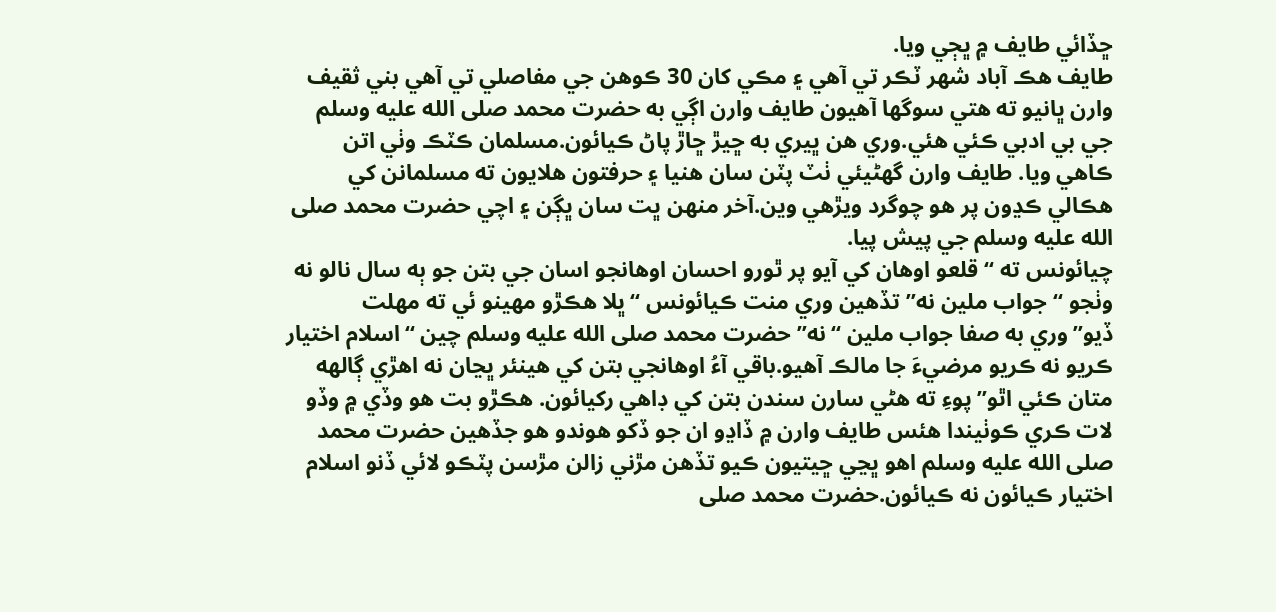ڇڏائي طايف ۾ ڀڄي ويا.
طايف هڪ آباد شهر ٽڪر تي آهي ۽ مڪي کان 30 ڪوهن جي مفاصلي تي آهي بني ثقيف وارن ڀانيو ته هتي سوگها آهيون طايف وارن اڳي به حضرت محمد صلى الله عليه وسلم جي بي ادبي ڪئي هئي.وري هن ڀيري به ڇيڙ ڇاڙ پاڻ ڪيائون.مسلمان ڪٽڪ وٺي اتن ڪاهي ويا. طايف وارن گهڻيئي ٺٽ پٽن سان هنيا ۽ حرفتون هلايون ته مسلمانن کي هڪالي ڪڍون پر هو چوگرد ويڙهي وين.آخر منهن ڀت سان ڀڳن ۽ اچي حضرت محمد صلى الله عليه وسلم جي پيش پيا.
چيائونس ته “قلعو اوهان کي آيو پر ٿورو احسان اوهانجو اسان جي بتن جو ٻه سال نالو نه وٺجو “جواب ملين نه” تڏهين وري منت ڪيائونس “ڀلا هڪڙو مهينو ئي ته مهلت ڏيو”وري به صفا جواب ملين “نه” حضرت محمد صلى الله عليه وسلم چين “اسلام اختيار ڪريو نه ڪريو مرضيءَ جا مالڪ آهيو.باقي آءُ اوهانجي بتن کي هينئر ڀڃان نه اهڙي ڳالهه متان ڪئي اٿو”پوءِ ته هڻي سارن سندن بتن کي ڊاهي رکيائون. هڪڙو بت هو وڏي ۾ وڏو لات ڪري ڪوٺيندا هئس طايف وارن ۾ ڏاڍو ان جو ڏکو هوندو هو جڏهين حضرت محمد صلى الله عليه وسلم اهو ڀڃي ڇيتيون ڪيو تڏهن مڙني زالن مڙسن پٽڪو لائي ڏنو اسلام اختيار ڪيائون نه ڪيائون.حضرت محمد صلى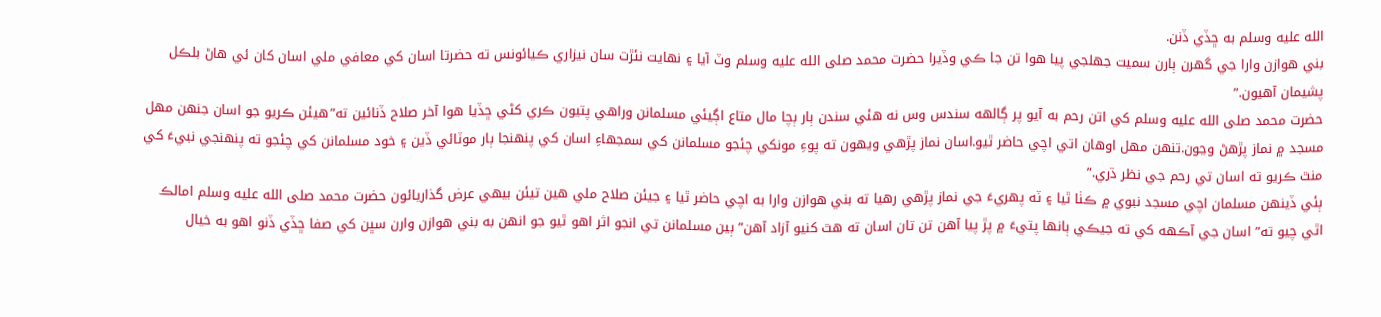الله عليه وسلم به ڇڏي ڏنن.
بني هوازن وارا جي گهرن ٻارن سميت جهلجي پيا هوا تن جا ڪي وڏيرا حضرت محمد صلى الله عليه وسلم وٽ آيا ۽ نهايت نئڙت سان نيزاري ڪيائونس ته حضرتا اسان کي معافي ملي اسان کان ئي هاڻ بلڪل پشيمان آهيون.”
حضرت محمد صلى الله عليه وسلم کي اتن رحم به آيو پر ڳالهه سندس وس نه هئي سندن ٻار ٻچا مال متاع اڳيئي مسلمانن وراهي پتيون ڪري کڻي ڇڏيا هوا آخر صلاح ڏنائين ته”هيئن ڪريو جو اسان جنهن مهل مسجد ۾ نماز پڙهڻ وڃون.تنهن مهل اوهان اتي اچي حاضر ٿيو.اسان نماز پڙهي ويهون ته پوءِ مونکي چئجو مسلمانن کي سمجهاءِ اسان کي پنهنجا ٻار موٽائي ڏين ۽ خود مسلمانن کي چئجو ته پنهنجي نبيءَ کي منٿ ڪريو ته اسان تي رحم جي نظر ڌري.”
ٻئي ڏينهن مسلمان اچي مسجد نبوي ۾ ڪٺا ٿيا ۽ ٽه پهريءَ جي نماز پڙهي رهيا ته بني هوازن وارا به اچي حاضر ٿيا ۽ جيئن صلاح ملي هين تيئن بيهي عرض گذاريائون حضرت محمد صلى الله عليه وسلم امالڪ اٿي چيو ته” اسان جي آڪهه کي ته جيڪي ٻانها پتيءَ ۾ پڙ پيا آهن تن تان اسان ته هٿ کنيو آزاد آهن” ٻين مسلمانن تي انجو اثر اهو ٿيو جو انهن به بني هوازن وارن سڀن کي صفا ڇڏي ڏنو اهو به خيال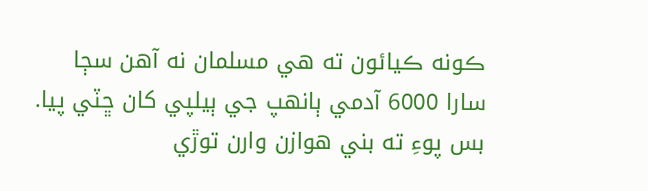ڪونه ڪيائون ته هي مسلمان نه آهن سڄا سارا 6000 آدمي ٻانهپ جي ٻيلپي کان ڇٽي پيا.
بس پوءِ ته بني هوازن وارن توڙي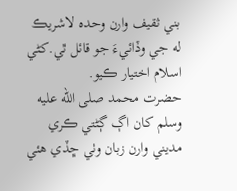بني ثقيف وارن وحده لاشريڪ له جي وڏائيءَ جو قائل ٿي.کڻي اسلام اختيار ڪيو.
حضرت محمد صلى الله عليه وسلم کان اڳ ڳڻتي ڪري مديني وارن زبان وٺي ڇڏي هئي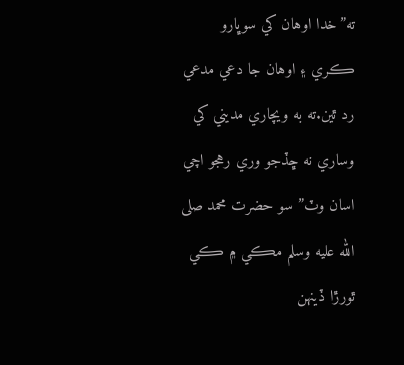ته”خدا اوهان کي سوڀارو ڪري ۽ اوهان جا دعي مدعي رد ٿين.ته به ويچاري مديني کي وساري نه ڇڏجو وري رهجو اچي اسان وٽ” سو حضرت محمد صلى الله عليه وسلم مڪي ۾ ڪي ٿورڙا ڏينهن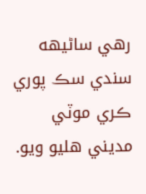رهي ساڻيهه سندي سڪ پوري ڪري موٽي مديني هليو ويو.